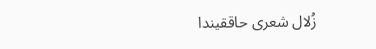زُلال شعری حاققیندا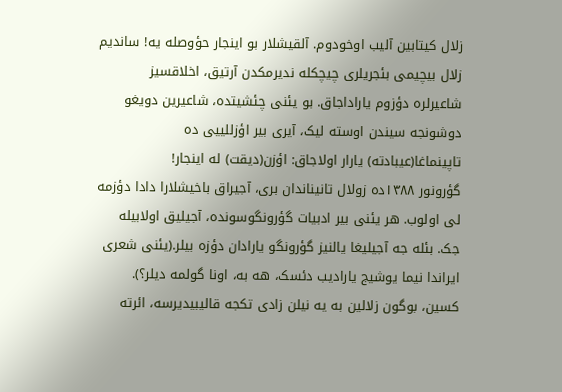زلال کیتابین آلیب اوخودوم. آلقیشلار بو اینجار حؤوصله یه! ساندیم زلال بیچیمی بئجریلری چیچکله ندیرمکدن آرتیق، اخلاقسیز شاعیرلره دؤزوم یاراداجاق. بو یئنی چئشیتده، شاعیرین دویغو دوشونجه سیندن اوسته لیک، آیری بیر اؤزللییی ده تاپینماغا(عیبادته) یارار اولاجاق: اؤزن(دیقت) له اینجار!
گؤرونور ۱۳۸۸ده زولال تانیناندان بری، آجیراق باخیشلارا دادا دؤزمه لی اولوب. هر یئنی بیر ادبیات گؤرونگوسونده، آجیلیق اولابیله جک. بئله جه آجیلیغا یالنیز گؤرونگو یارادان دؤزه بیلر.(یئنی شعری ایراندا نیما یوشیج یارادیب دئسک، هه به، اونا گولمه دیلر؟). کسین، بوگون زلالین به یه نیلن زادی تکجه قالیبیدیرسه، ائرته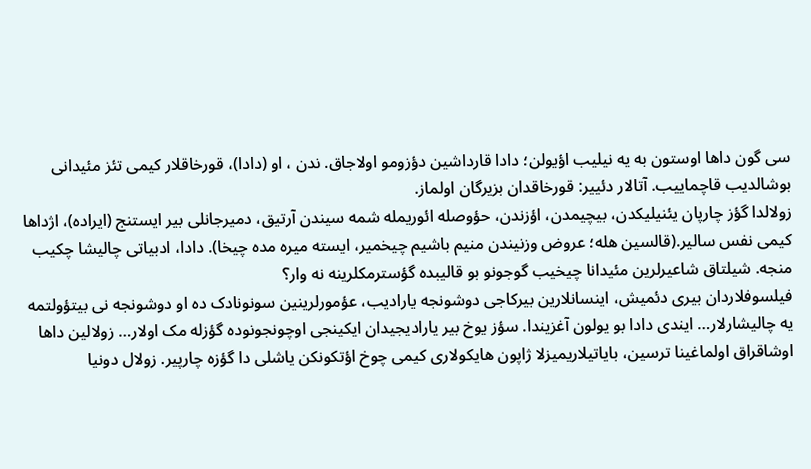سی گون داها اوستون به یه نیلیب اؤیولن؛ دادا قارداشین دؤزومو اولاجاق. ندن ، او (دادا)، قورخاقلار کیمی تئز مئیدانی بوشالدیب قاچماییب. آتالار دئییر: قورخاقدان بزیرگان اولماز.
زولالدا گؤز چارپان یئنیلیکدن، بیچیمدن، اؤزندن، حؤوصله ائوریمله شمه سیندن آرتیق، دمیرجانلی بیر ایستنج (ایراده)، اژداها کیمی نفس سالیر.(قالسین هله؛ عروض وزنیندن منیم باشیم چیخمیر، ایسته میره مده چیخا). دادا، ادبیاتی چالیشا چکیب منجه. شیلتاق شاعیرلرین مئیدانا چیخیب گوجونو بو قالیبده گؤسترمکلرینه نه وار؟
فیلسوفلاردان بیری دئمیش، اینسانلارین بیرکاجی دوشونجه یارادیب، عؤمورلرینین سونونادک ده او دوشونجه نی بیتؤولتمه یه چالیشارلار… ایندی دادا بو یولون آغزیندا. سؤز یوخ بیر یارادیجیدان ایکینجی اوچونجونوده گؤزله مک اولار… زولالین داها اوشاقراق اولماغینا ترسین، بایاتیلاریمیزلا ژاپون هایکولاری کیمی چوخ اؤتکونکن یاشلی دا گؤزه چارپیر. زولال دونیا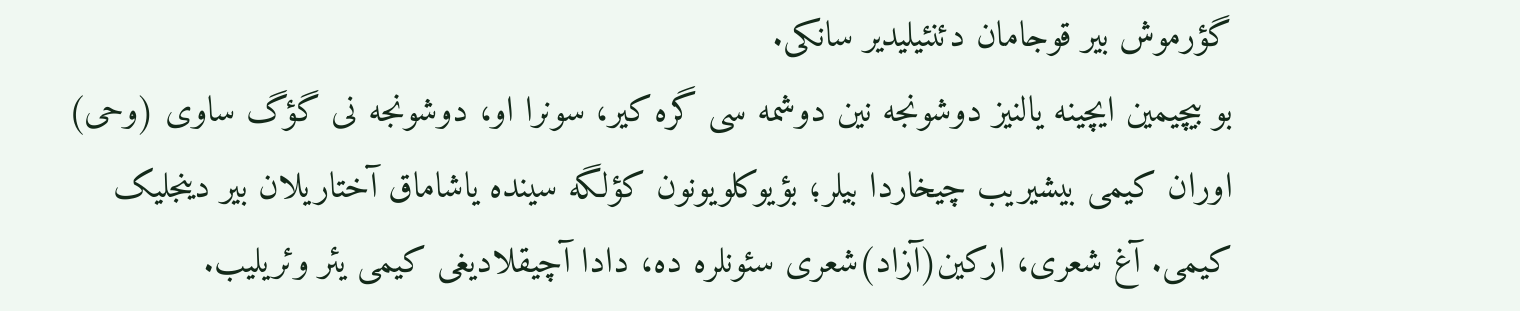گؤرموش بیر قوجامان دئنئیلیدیر سانکی.
بو بیچیمین ایچینه یالنیز دوشونجه نین دوشمه سی گره کیر، سونرا او، دوشونجه نی گؤگ ساوی (وحی) اوران کیمی بیشیریب چیخاردا بیلر؛ بؤیوکلویونون کؤلگه سینده یاشاماق آختاریلان بیر دینجلیک کیمی. آغ شعری، ارکین(آزاد)شعری سئونلره ده، دادا آچیقلادیغی کیمی یئر وئریلیب.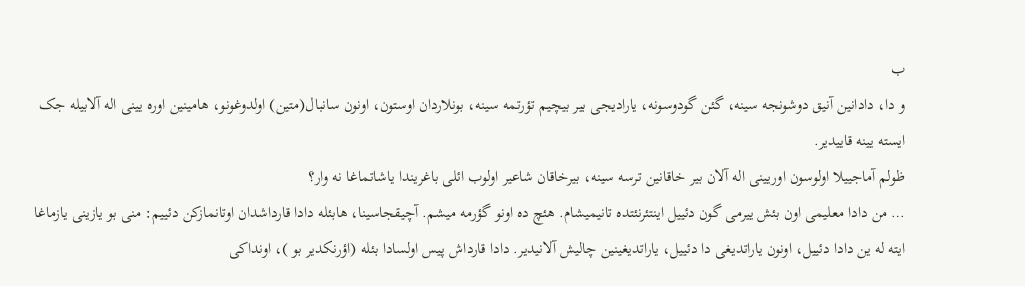ب
و دا، دادانین آنیق دوشونجه سینه، گئن گودوسونه، یارادیجی بیر بیچیم تؤرتمه سینه، بونلاردان اوستون، اونون سانبال(متین) اولدوغونو، هامینین اوره یینی اله آلابیله جک ایسته یینه قاییدیر.
ظولم آماجییلا اولوسون اوریینی اله آلان بیر خاقانین ترسه سینه، بیرخاقان شاعیر اولوب ائلی باغریندا یاشاتماغا نه وار؟
… من دادا معلیمی اون بئش ییرمی گون دئییل اینتئرنئتده تانیمیشام. هئچ ده اونو گؤرمه میشم. آچیقجاسینا، هابئله دادا قارداشدان اوتانمازکن دئییم: منی بو یازینی یازماغا ایته له ین دادا دئییل، اونون یاراتدیغی دا دئییل، یاراتدیغینین چالیش آلانیدیر. دادا قارداش پیس اولسادا بئله (اؤرنکدیر بو )، اونداکی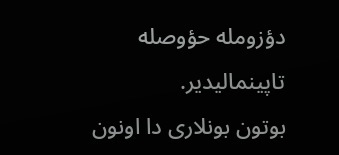دؤزومله حؤوصله تاپینمالیدیر.
بوتون بونلاری دا اونون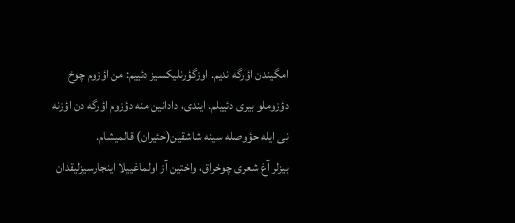امگیندن اؤرگه ندیم. اوزگؤرنلیکسیز دئییم: من اؤزوم چوخ دؤزوملو بیری دئییلم. ایندی، دادانین منه دؤزوم اؤرگه دن اؤزنه نی ایله حؤوصله سینه شاشقین(حئیران) قالمیشام.
بیزلر آغ شعری چوخراق، واختین آز اولماغییلا اینجارسیزلیقدان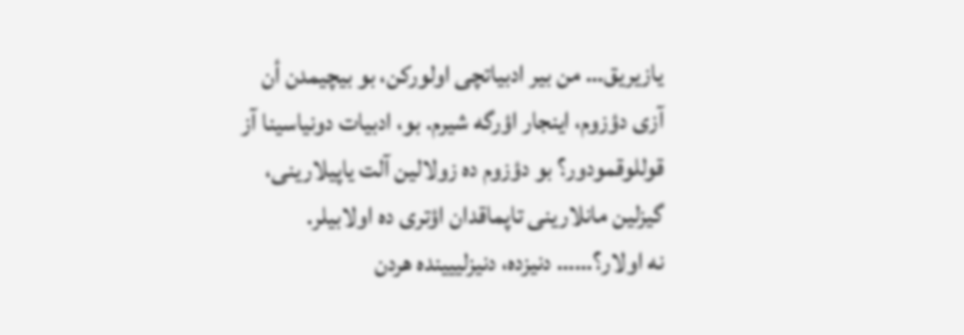یازیریق… من بیر ادبیاتچی اولورکن، بو بیچیمدن أن آزی دؤزوم، اینجار اؤرگه شیرم. بو، ادبیات دونیاسینا آز قوللوقمودور؟ بو دؤزوم ده زولالین آلت یاپیلارینی، گیزلین مانلارینی تاپماقدان اؤتری ده اولابیلر.
نه اولار؟…… دنیزده، دنیزلییینده هردن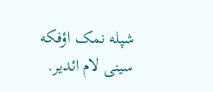شپله نمک اؤفکه سینی لام ائدیر.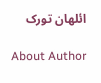ائلهان تورک

About Author